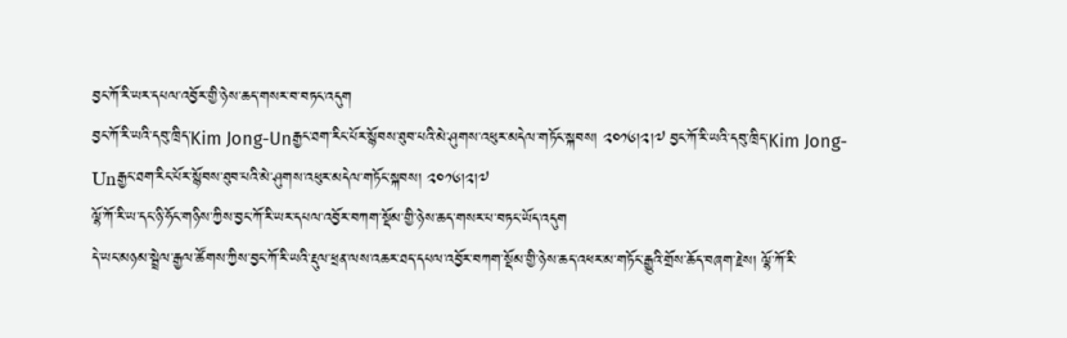བྱང་ཀོ་རི་ཡར་དཔལ་འབྱོར་གྱི་ཉེས་ཆད་གསར་བ་བཏང་འདུག
བྱང་ཀོ་རི་ཡའི་དབུ་ཁྲིད་Kim Jong-Unརྒྱང་ཐག་རིང་པོར་སྙོབས་ཐུབ་པའི་མེ་ཤུགས་འཕུར་མདེལ་གཏོང་སྐབས། ༢༠༡༦།༢།༧ བྱང་ཀོ་རི་ཡའི་དབུ་ཁྲིད་Kim Jong-Unརྒྱང་ཐག་རིང་པོར་སྙོབས་ཐུབ་པའི་མེ་ཤུགས་འཕུར་མདེལ་གཏོང་སྐབས། ༢༠༡༦།༢།༧
ལྷོ་ཀོ་རི་ཡ་དང་ཉི་ཧོང་གཉིས་ཀྱིས་བྱང་ཀོ་རི་ཡར་དཔལ་འབྱོར་བཀག་སྡོམ་གྱི་ཉེས་ཆད་གསར་པ་བཏང་ཡོད་འདུག
དེ་ཡང་མཉམ་སྦྲེལ་རྒྱལ་ཚོགས་ཀྱིས་བྱང་ཀོ་རི་ཡའི་རྡུལ་ཕྲན་ལས་འཆར་ཐད་དཔལ་འབྱོར་བཀག་སྡོམ་གྱི་ཉེས་ཆད་འཕར་མ་གཏོང་རྒྱུའི་གྲོས་ཆོད་བཞག་རྗེས། ལྷོ་ཀོ་རི་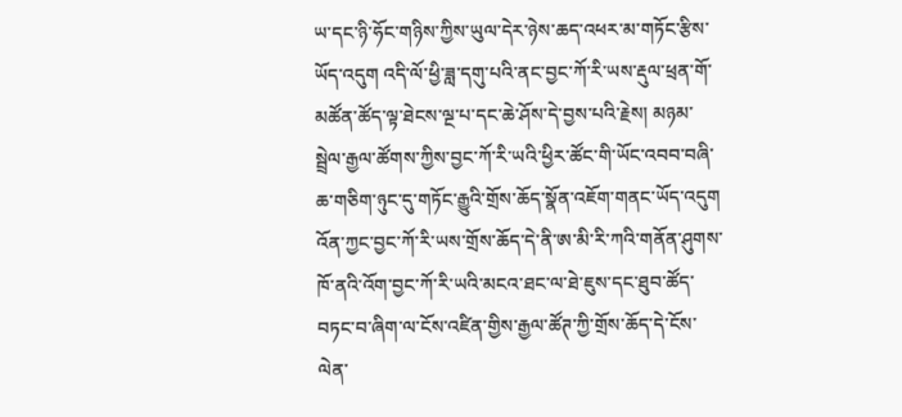ཡ་དང་ཉི་ཧོང་གཉིས་ཀྱིས་ཡུལ་དེར་ཉེས་ཆད་འཕར་མ་གཏོང་རྩིས་ཡོད་འདུག འདི་ལོ་ཕྱི་ཟླ་དགུ་པའི་ནང་བྱང་ཀོ་རི་ཡས་རྡུལ་ཕྲན་གོ་མཚོན་ཚོད་ལྟ་ཐེངས་ལྔ་པ་དང་ཆེ་ཤོས་དེ་བྱས་པའི་རྗེས། མཉམ་སྦྲེལ་རྒྱལ་ཚོགས་ཀྱིས་བྱང་ཀོ་རི་ཡའི་ཕྱིར་ཚོང་གི་ཡོང་འབབ་བཞི་ཆ་གཅིག་ཉུང་དུ་གཏོང་རྒྱུའི་གྲོས་ཆོད་སྣོན་འཇོག་གནང་ཡོད་འདུག འོན་ཀྱང་བྱང་ཀོ་རི་ཡས་གྲོས་ཆོད་དེ་ནི་ཨ་མི་རི་ཀའི་གནོན་ཤུགས་ཁོ་ནའི་འོག་བྱང་ཀོ་རི་ཡའི་མངའ་ཐང་ལ་ཐེ་ཇུས་དང་ཐུབ་ཚོད་བཏང་བ་ཞིག་ལ་ངོས་འཛིན་གྱིས་རྒྱལ་ཚོཊ་ཀྱི་གྲོས་ཆོད་དེ་ངོས་ལེན་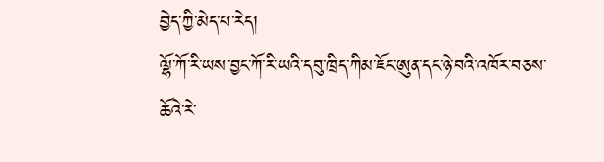བྱེད་ཀྱི་མེད་པ་རེད།
ལྷོ་ཀོ་རི་ཡས་བྱང་ཀོ་རི་ཡའི་དབུ་ཁྲིད་ཀིམ་ཇོང་ཨུན་དང་ཉེ་བའི་འཁོར་བཅས་ཆོའེ་རེ་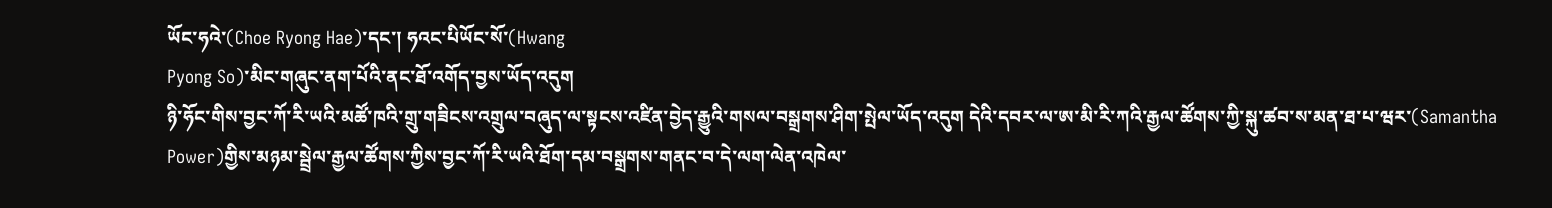ཡོང་ཧའེ་(Choe Ryong Hae)་དང་། ཧའང་པིཡོང་སོ་(Hwang
Pyong So)་མིང་གཞུང་ནག་པོའི་ནང་ཐོ་འགོད་བྱས་ཡོད་འདུག
ཉི་ཧོང་གིས་བྱང་ཀོ་རི་ཡའི་མཚོ་ཁའི་གྲུ་གཟིངས་འགྲུལ་བཞུད་ལ་སྟངས་འཛིན་བྱེད་རྒྱུའི་གསལ་བསྒྲགས་ཤིག་སྤེལ་ཡོད་འདུག དེའི་དབར་ལ་ཨ་མི་རི་ཀའི་རྒྱལ་ཚོགས་ཀྱི་སྐུ་ཚབ་ས་མན་ཐ་པ་ཝར་(Samantha Power)གྱིས་མཉམ་སྦྲེལ་རྒྱལ་ཚོགས་ཀྱིས་བྱང་ཀོ་རི་ཡའི་ཐོག་དམ་བསྒྲགས་གནང་བ་དེ་ལག་ལེན་འཁེལ་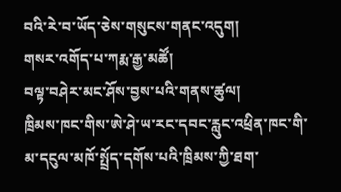བའི་རེ་བ་ཡོད་ཅེས་གསུངས་གནང་འདུག།
གསར་འགོད་པ་ཀརྨ་རྒྱ་མཚོ།
བལྟ་བཤེར་མང་ཤོས་བྱས་པའི་གནས་ཚུལ།
ཁྲིམས་ཁང་གིས་ཨེ་ཤེ་ཡ་རང་དབང་རླུང་འཕྲིན་ཁང་གི་མ་དངུལ་མཁོ་སྤྲོད་དགོས་པའི་ཁྲིམས་ཀྱི་ཐག་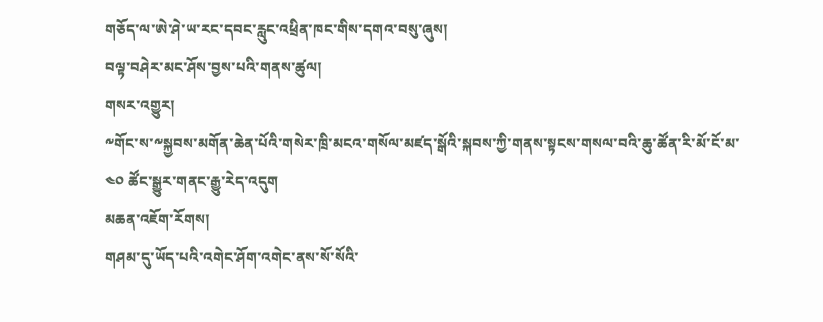གཅོད་ལ་ཨེ་ཤེ་ཡ་རང་དབང་རླུང་འཕྲིན་ཁང་གིས་དགའ་བསུ་ཞུས།
བལྟ་བཤེར་མང་ཤོས་བྱས་པའི་གནས་ཚུལ།
གསར་འགྱུར།
༸གོང་ས་༸སྐྱབས་མགོན་ཆེན་པོའི་གསེར་ཁྲི་མངའ་གསོལ་མཛད་སྒོའི་སྐབས་ཀྱི་གནས་སྟངས་གསལ་བའི་ཆུ་ཚོན་རི་མོ་ངོ་མ་ ༤༠ ཚོང་སྒྱུར་གནང་རྒྱུ་རེད་འདུག
མཆན་འཇོག་རོགས།
གཤམ་དུ་ཡོད་པའི་འགེང་ཤོག་འགེང་ནས་སོ་སོའི་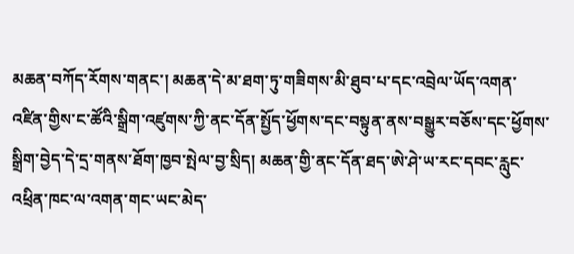མཆན་བཀོད་རོགས་གནང་། མཆན་དེ་མ་ཐག་ཏུ་གཟིགས་མི་ཐུབ་པ་དང་འབྲེལ་ཡོད་འགན་འཛིན་གྱིས་ང་ཚོའི་སྒྲིག་འཛུགས་ཀྱི་ནང་དོན་སྤྱོད་ཕྱོགས་དང་བསྟུན་ནས་བསྒྱུར་བཅོས་དང་ཕྱོགས་སྒྲིག་བྱེད་དེ་དྲ་གནས་ཐོག་ཁྱབ་སྤེལ་བྱ་སྲིད། མཆན་གྱི་ནང་དོན་ཐད་ཨེ་ཤེ་ཡ་རང་དབང་རླུང་འཕྲིན་ཁང་ལ་འགན་གང་ཡང་མེད་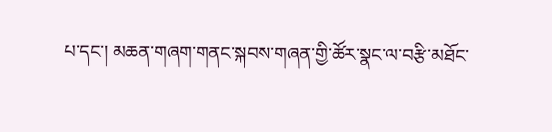པ་དང་། མཆན་གཞག་གནང་སྐབས་གཞན་གྱི་ཚོར་སྣང་ལ་བརྩི་མཐོང་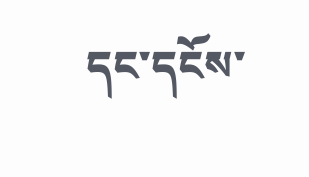དང་དངོས་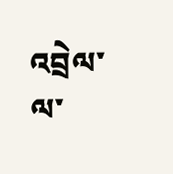འབྲེལ་ལ་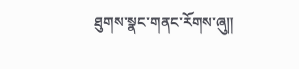ཐུགས་སྣང་གནང་རོགས་ཞུ༎